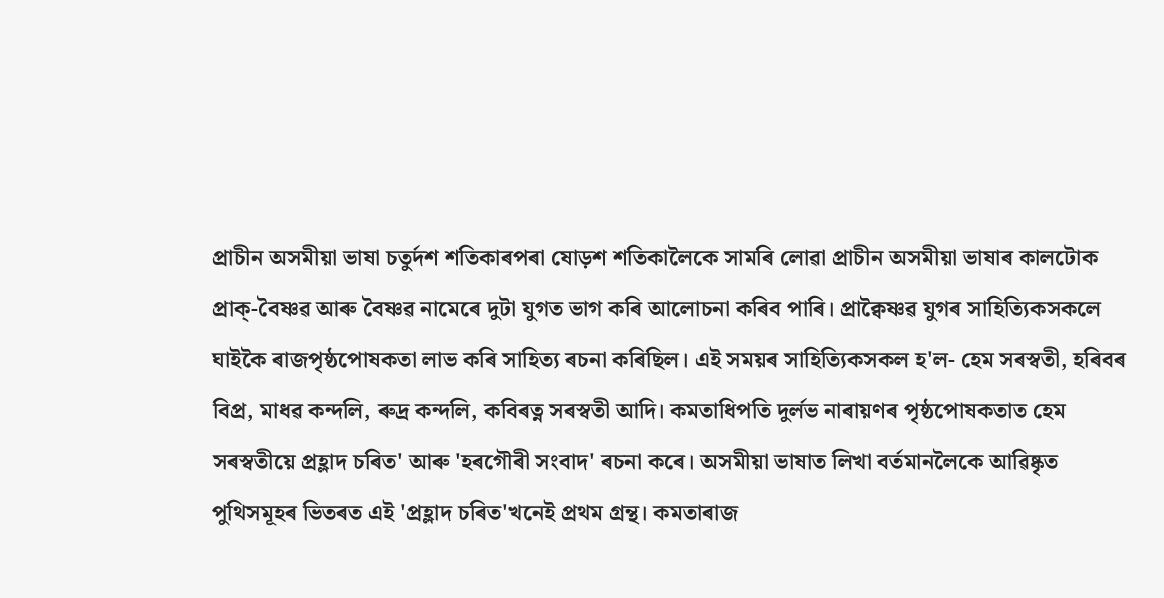প্রাচীন অসমীয়া ভাষা চতুর্দশ শতিকাৰপৰা ষোড়শ শতিকালৈকে সামৰি লোৱা প্রাচীন অসমীয়া ভাষাৰ কালটোক প্রাক্-বৈষ্ণৱ আৰু বৈষ্ণৱ নামেৰে দুটা যুগত ভাগ কৰি আলোচনা কৰিব পাৰি। প্ৰাক্বৈষ্ণৱ যুগৰ সাহিত্যিকসকলে ঘাইকৈ ৰাজপৃষ্ঠপোষকতা লাভ কৰি সাহিত্য ৰচনা কৰিছিল। এই সময়ৰ সাহিত্যিকসকল হ'ল- হেম সৰস্বতী, হৰিবৰ বিপ্ৰ, মাধৱ কন্দলি, ৰুদ্ৰ কন্দলি, কবিৰত্ন সৰস্বতী আদি। কমতাধিপতি দুর্লভ নাৰায়ণৰ পৃষ্ঠপোষকতাত হেম সৰস্বতীয়ে প্ৰহ্লাদ চৰিত' আৰু 'হৰগৌৰী সংবাদ' ৰচনা কৰে। অসমীয়া ভাষাত লিখা বর্তমানলৈকে আৱিষ্কৃত পুথিসমূহৰ ভিতৰত এই 'প্রহ্লাদ চৰিত'খনেই প্রথম গ্রন্থ। কমতাৰাজ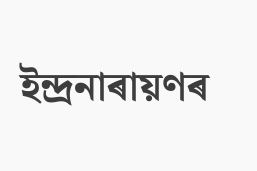ইন্দ্ৰনাৰায়ণৰ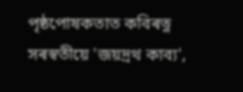পৃষ্ঠপোষকতাত কবিৰত্ন সৰস্বতীয়ে 'জয়দ্রথ কাব্য',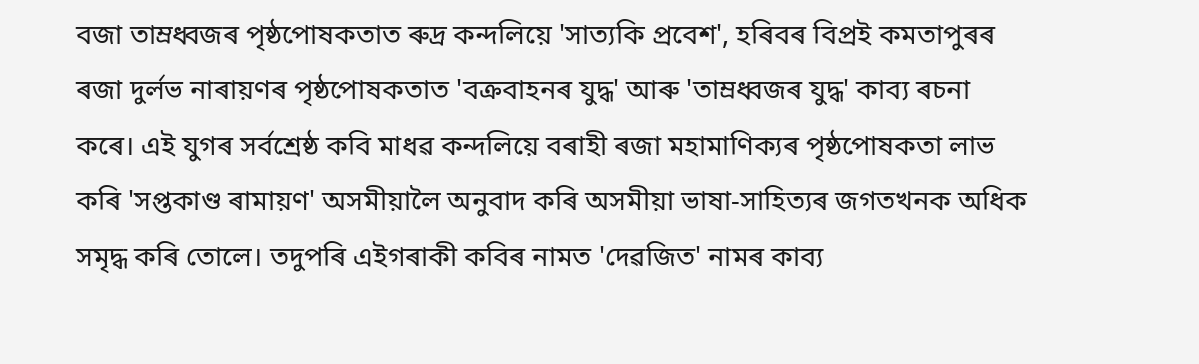বজা তাম্রধ্বজৰ পৃষ্ঠপোষকতাত ৰুদ্র কন্দলিয়ে 'সাত্যকি প্রবেশ', হৰিবৰ বিপ্ৰই কমতাপুৰৰ ৰজা দুর্লভ নাৰায়ণৰ পৃষ্ঠপোষকতাত 'বক্ৰবাহনৰ যুদ্ধ' আৰু 'তাম্ৰধ্বজৰ যুদ্ধ' কাব্য ৰচনা কৰে। এই যুগৰ সৰ্বশ্রেষ্ঠ কবি মাধৱ কন্দলিয়ে বৰাহী ৰজা মহামাণিক্যৰ পৃষ্ঠপোষকতা লাভ কৰি 'সপ্তকাণ্ড ৰামায়ণ' অসমীয়ালৈ অনুবাদ কৰি অসমীয়া ভাষা-সাহিত্যৰ জগতখনক অধিক সমৃদ্ধ কৰি তোলে। তদুপৰি এইগৰাকী কবিৰ নামত 'দেৱজিত' নামৰ কাব্য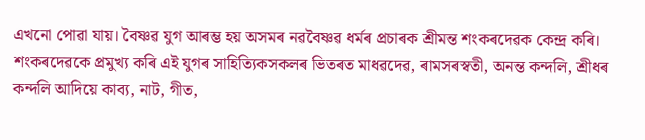এখনো পোৱা যায়। বৈষ্ণৱ যুগ আৰম্ভ হয় অসমৰ নৱবৈষ্ণৱ ধৰ্মৰ প্ৰচাৰক শ্ৰীমন্ত শংকৰদেৱক কেন্দ্ৰ কৰি। শংকৰদেৱকে প্ৰমুখ্য কৰি এই যুগৰ সাহিত্যিকসকলৰ ভিতৰত মাধৱদেৱ, ৰামসৰস্বতী, অনন্ত কন্দলি, শ্রীধৰ কন্দলি আদিয়ে কাব্য, নাট, গীত,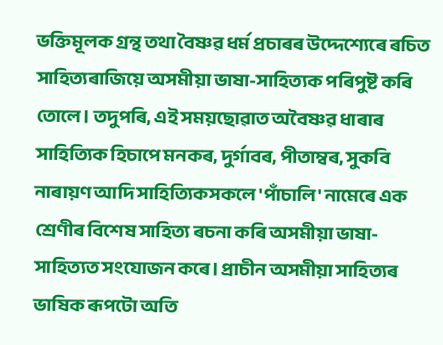ভক্তিমূলক গ্রন্থ তথা বৈষ্ণৱ ধৰ্ম প্ৰচাৰৰ উদ্দেশ্যেৰে ৰচিত সাহিত্যৰাজিয়ে অসমীয়া ভাষা-সাহিত্যক পৰিপুষ্ট কৰি তোলে। তদুপৰি, এই সময়ছোৱাত অবৈষ্ণৱ ধাৰাৰ সাহিত্যিক হিচাপে মনকৰ, দুর্গাবৰ, পীতাম্বৰ, সুকবি নাৰায়ণ আদি সাহিত্যিকসকলে 'পাঁচালি' নামেৰে এক শ্রেণীৰ বিশেষ সাহিত্য ৰচনা কৰি অসমীয়া ভাষা-সাহিত্যত সংযোজন কৰে। প্রাচীন অসমীয়া সাহিত্যৰ ভাষিক ৰূপটো অতি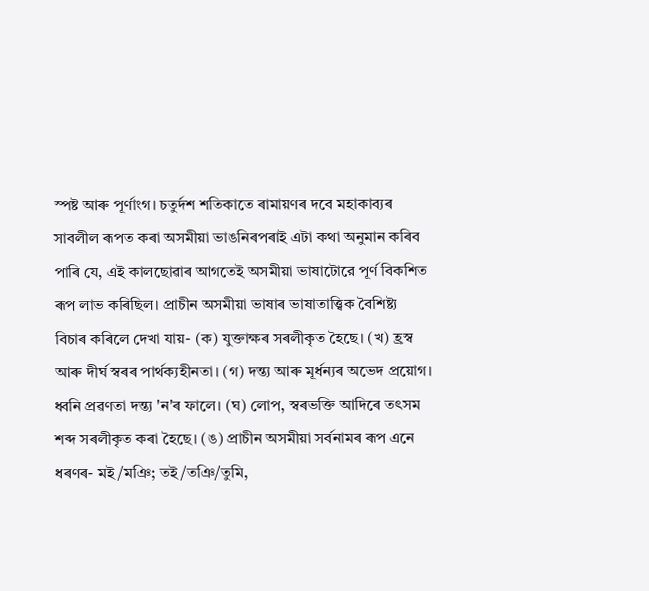স্পষ্ট আৰু পূর্ণাংগ। চতুর্দশ শতিকাতে ৰামায়ণৰ দবে মহাকাব্যৰ সাবলীল ৰূপত কৰা অসমীয়া ভাঙনিৰপৰাই এটা কথা অনুমান কৰিব পাৰি যে, এই কালছোৱাৰ আগতেই অসমীয়া ভাষাটোরে পূর্ণ বিকশিত ৰূপ লাভ কৰিছিল। প্রাচীন অসমীয়া ভাষাৰ ভাষাতাত্ত্বিক বৈশিষ্ট্য বিচাৰ কৰিলে দেখা যায়- (ক) যুক্তাক্ষৰ সৰলীকৃত হৈছে। (খ) হ্রস্ব আৰু দীর্ঘ স্বৰৰ পাৰ্থক্যহীনতা। (গ) দন্ত্য আৰু মূর্ধন্যৰ অভেদ প্রয়োগ। ধ্বনি প্রৱণতা দন্ত্য 'ন'ৰ ফালে। (ঘ) লোপ, স্বৰভক্তি আদিৰে তৎসম শব্দ সৰলীকৃত কৰা হৈছে। (ঙ) প্রাচীন অসমীয়া সর্বনামৰ ৰূপ এনে ধৰণৰ- মই/মঞি; তই/তঞি/তুমি,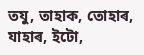তযু, তাহাক, তোহাৰ, যাহাৰ, ইটো,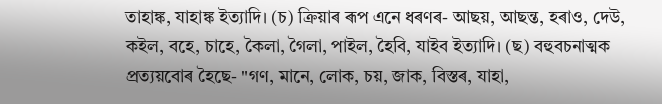তাহাঙ্ক, যাহাঙ্ক ইত্যাদি। (চ) ক্ৰিয়াৰ ৰূপ এনে ধৰণৰ- আছয়, আছন্ত, হৰাও, দেউ, কইল, বহে, চাহে, কৈলা, গৈলা, পাইল, হৈবি, যাইব ইত্যাদি। (ছ) বহুবচনাত্মক প্রত্যয়বোৰ হৈছে- "গণ, মানে, লোক, চয়, জাক, বিস্তৰ, যাহা,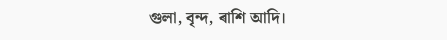গুলা, বৃন্দ, ৰাশি আদি।